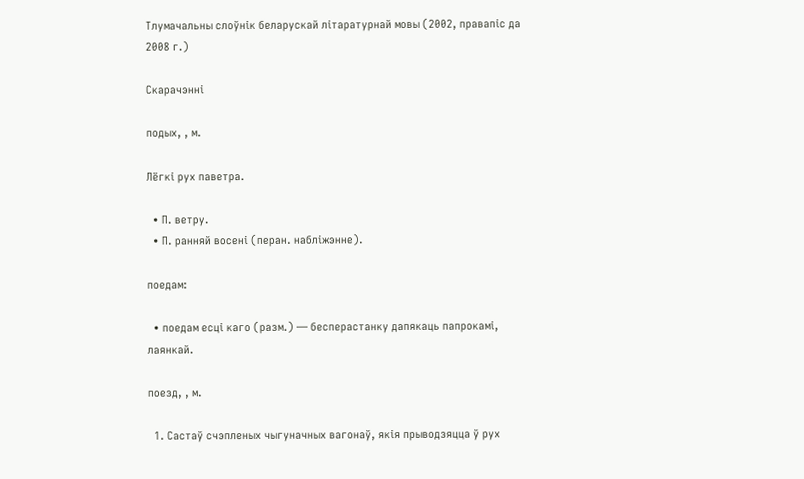Тлумачальны слоўнік беларускай літаратурнай мовы (2002, правапіс да 2008 г.)

Скарачэнні

подых, , м.

Лёгкі рух паветра.

  • П. ветру.
  • П. ранняй восені (перан. набліжэнне).

поедам:

  • поедам есці каго (разм.) — бесперастанку дапякаць папрокамі, лаянкай.

поезд, , м.

  1. Састаў счэпленых чыгуначных вагонаў, якія прыводзяцца ў рух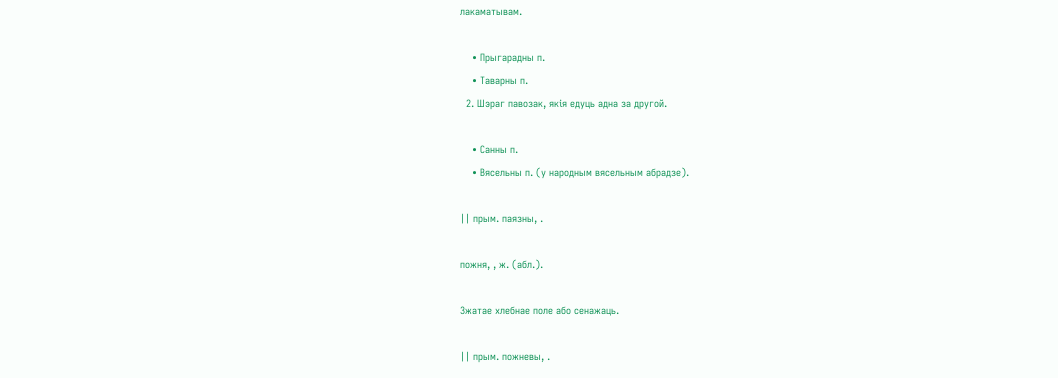лакаматывам.

    • Прыгарадны п.
    • Таварны п.
  2. Шэраг павозак, якія едуць адна за другой.

    • Санны п.
    • Вясельны п. (у народным вясельным абрадзе).

|| прым. паязны, .

пожня, , ж. (абл.).

Зжатае хлебнае поле або сенажаць.

|| прым. пожневы, .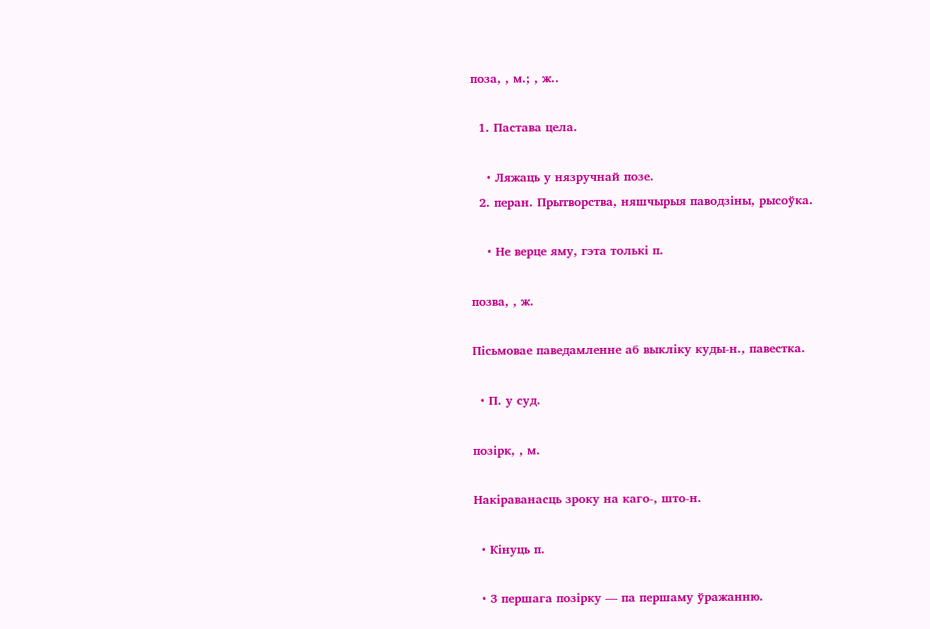поза, , м.; , ж..

  1. Пастава цела.

    • Ляжаць у нязручнай позе.
  2. перан. Прытворства, няшчырыя паводзіны, рысоўка.

    • Не верце яму, гэта толькі п.

позва, , ж.

Пісьмовае паведамленне аб выкліку куды-н., павестка.

  • П. у суд.

позірк, , м.

Накіраванасць зроку на каго-, што-н.

  • Кінуць п.

  • 3 першага позірку — па першаму ўражанню.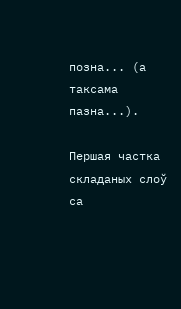позна... (а таксама пазна...).

Першая частка складаных слоў са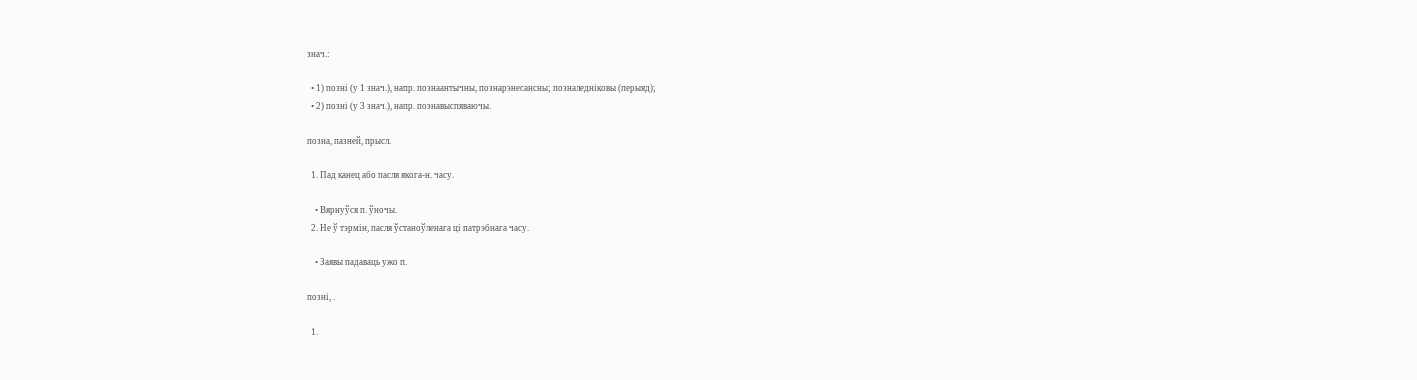знач.:

  • 1) позні (у 1 знач.), напр. познаантычны, познарэнесансны; позналедніковы (перыяд);
  • 2) позні (у 3 знач.), напр. познавыспяваючы.

позна, пазней, прысл.

  1. Пад канец або пасля якога-н. часу.

    • Вярнуўся п. ўночы.
  2. Не ў тэрмін, пасля ўстаноўленага ці патрэбнага часу.

    • Заявы падаваць ужо п.

позні, .

  1.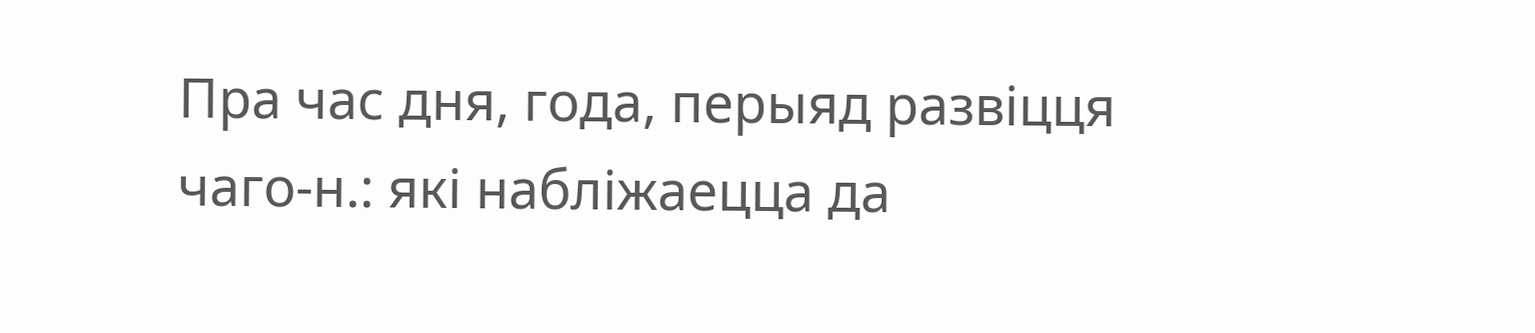Пра час дня, года, перыяд развіцця чаго-н.: які набліжаецца да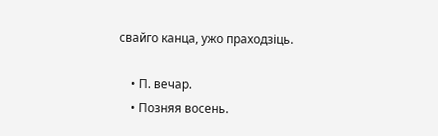свайго канца, ужо праходзіць.

    • П. вечар.
    • Позняя восень.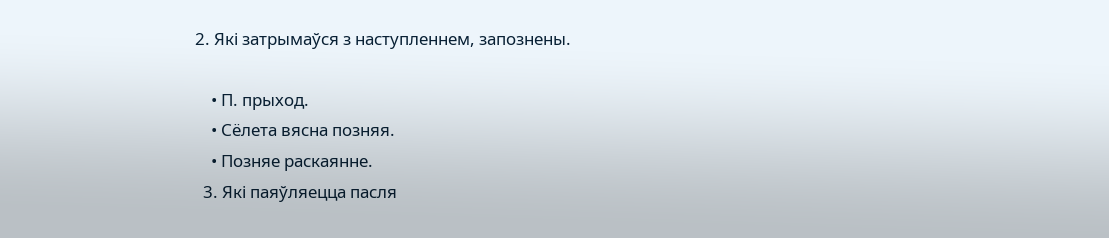2. Які затрымаўся з наступленнем, запознены.

    • П. прыход.
    • Сёлета вясна позняя.
    • Позняе раскаянне.
  3. Які паяўляецца пасля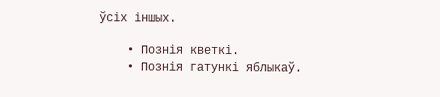ўсіх іншых.

    • Познія кветкі.
    • Познія гатункі яблыкаў.